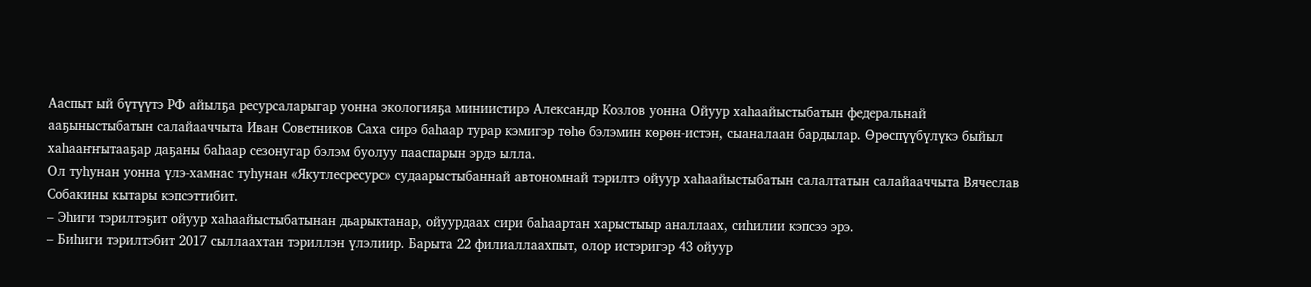Ааспыт ый бүтүүтэ РФ айылҕа ресурсаларыгар уонна экологияҕа миниистирэ Александр Козлов уонна Ойуур хаһаайыстыбатын федеральнай ааҕыныстыбатын салайааччыта Иван Советников Саха сирэ баһаар турар кэмигэр төһө бэлэмин көрөн-истэн, сыаналаан бардылар. Өрөспүүбүлүкэ быйыл хаһааҥҥытааҕар даҕаны баһаар сезонугар бэлэм буолуу пааспарын эрдэ ылла.
Ол туһунан уонна үлэ-хамнас туһунан «Якутлесресурс» судаарыстыбаннай автономнай тэрилтэ ойуур хаһаайыстыбатын салалтатын салайааччыта Вячеслав Собакины кытары кэпсэттибит.
– Эһиги тэрилтэҕит ойуур хаһаайыстыбатынан дьарыктанар, ойуурдаах сири баһаартан харыстыыр аналлаах, сиһилии кэпсээ эрэ.
– Биһиги тэрилтэбит 2017 сыллаахтан тэриллэн үлэлиир. Барыта 22 филиаллаахпыт, олор истэригэр 43 ойуур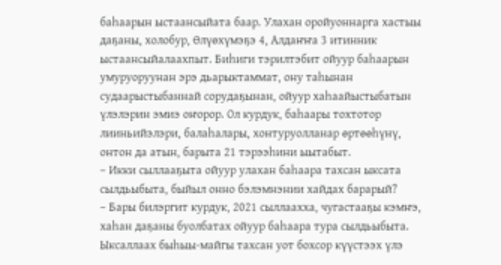баһаарын ыстаансыйата баар. Улахан оройуоннарга хастыы даҕаны, холобур, Өлүөхүмэҕэ 4, Алдаҥҥа 3 итинник ыстаансыйалаахпыт. Биһиги тэрилтэбит ойуур баһаарын умуруоруунан эрэ дьарыктаммат, ону таһынан судаарыстыбаннай сорудаҕынан, ойуур хаһаайыстыбатын үлэлэрин эмиэ оҥорор. Ол курдук, баһаары тохтотор лииньийэлэри, балаһалары, хонтуруолланар өртөөһүнү, онтон да атын, барыта 21 тэрээһини ыытабыт.
– Икки сыллааҕыта ойуур улахан баһаара тахсан ыксата сылдьыбыта, быйыл онно бэлэмнэнии хайдах барарый?
– Бары билэргит курдук, 2021 сыллаахха, чугастааҕы кэмҥэ, хаһан даҕаны буолбатах ойуур баһаара тура сылдьыбыта. Ыксаллаах быһыы-майгы тахсан уот бохсор күүстээх үлэ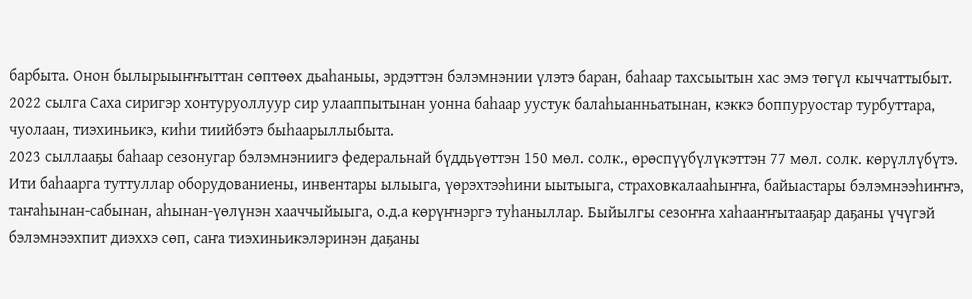барбыта. Онон былырыыҥҥыттан сөптөөх дьаһаныы, эрдэттэн бэлэмнэнии үлэтэ баран, баһаар тахсыытын хас эмэ төгүл кыччаттыбыт. 2022 сылга Саха сиригэр хонтуруоллуур сир улааппытынан уонна баһаар уустук балаһыанньатынан, кэккэ боппуруостар турбуттара, чуолаан, тиэхиньикэ, киһи тиийбэтэ быһаарыллыбыта.
2023 сыллааҕы баһаар сезонугар бэлэмнэниигэ федеральнай бүддьүөттэн 150 мөл. солк., өрөспүүбүлүкэттэн 77 мөл. солк. көрүллүбүтэ. Ити баһаарга туттуллар оборудованиены, инвентары ылыыга, үөрэхтээһини ыытыыга, страховкалааһыҥҥа, байыастары бэлэмнээһиҥҥэ, таҥаһынан-сабынан, аһынан-үөлүнэн хааччыйыыга, о.д.а көрүҥнэргэ туһаныллар. Быйылгы сезоҥҥа хаһааҥҥытааҕар даҕаны үчүгэй бэлэмнээхпит диэххэ сөп, саҥа тиэхиньикэлэринэн даҕаны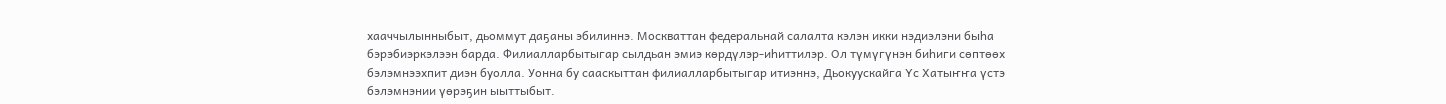хааччылынныбыт, дьоммут даҕаны эбилиннэ. Москваттан федеральнай салалта кэлэн икки нэдиэлэни быһа бэрэбиэркэлээн барда. Филиалларбытыгар сылдьан эмиэ көрдүлэр-иһиттилэр. Ол түмүгүнэн биһиги сөптөөх бэлэмнээхпит диэн буолла. Уонна бу сааскыттан филиалларбытыгар итиэннэ, Дьокуускайга Үс Хатыҥҥа үстэ бэлэмнэнии үөрэҕин ыыттыбыт.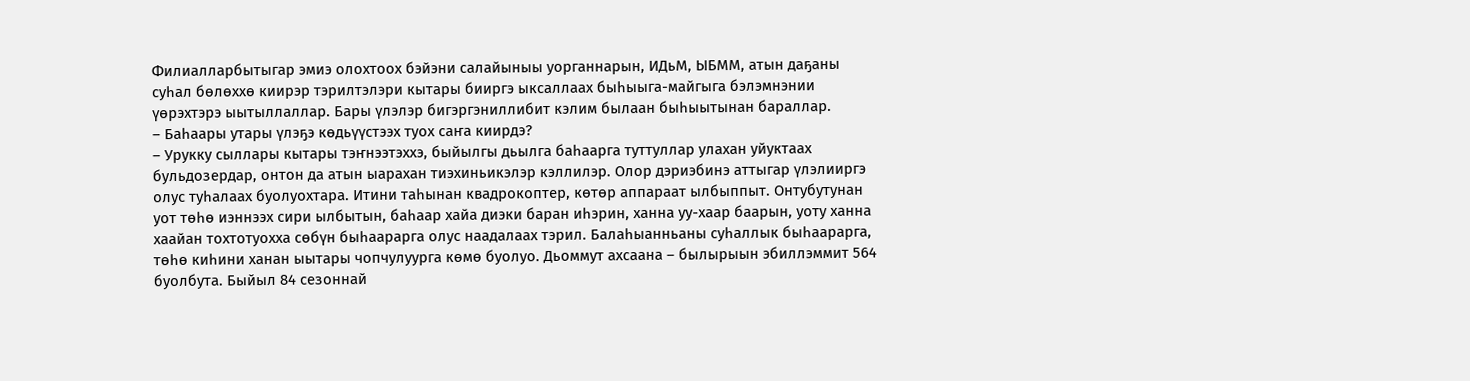Филиалларбытыгар эмиэ олохтоох бэйэни салайыныы уорганнарын, ИДьМ, ЫБММ, атын даҕаны суһал бөлөххө киирэр тэрилтэлэри кытары бииргэ ыксаллаах быһыыга-майгыга бэлэмнэнии үөрэхтэрэ ыытыллаллар. Бары үлэлэр бигэргэниллибит кэлим былаан быһыытынан бараллар.
– Баһаары утары үлэҕэ көдьүүстээх туох саҥа киирдэ?
– Урукку сыллары кытары тэҥнээтэххэ, быйылгы дьылга баһаарга туттуллар улахан уйуктаах бульдозердар, онтон да атын ыарахан тиэхиньикэлэр кэллилэр. Олор дэриэбинэ аттыгар үлэлииргэ олус туһалаах буолуохтара. Итини таһынан квадрокоптер, көтөр аппараат ылбыппыт. Онтубутунан уот төһө иэннээх сири ылбытын, баһаар хайа диэки баран иһэрин, ханна уу-хаар баарын, уоту ханна хаайан тохтотуохха сөбүн быһаарарга олус наадалаах тэрил. Балаһыанньаны суһаллык быһаарарга, төһө киһини ханан ыытары чопчулуурга көмө буолуо. Дьоммут ахсаана – былырыын эбиллэммит 564 буолбута. Быйыл 84 сезоннай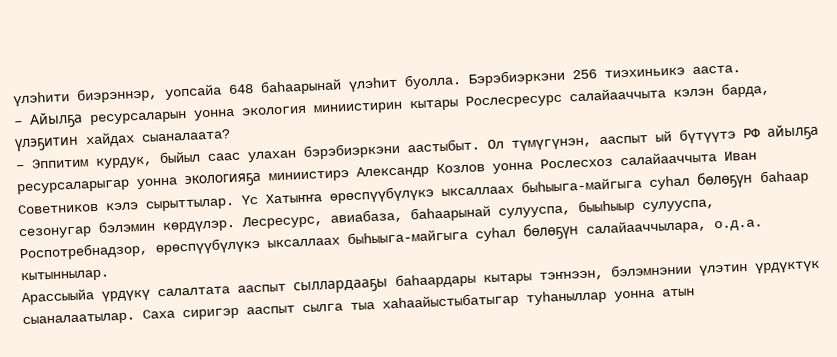үлэһити биэрэннэр, уопсайа 648 баһаарынай үлэһит буолла. Бэрэбиэркэни 256 тиэхиньикэ ааста.
– Айылҕа ресурсаларын уонна экология миниистирин кытары Рослесресурс салайааччыта кэлэн барда, үлэҕитин хайдах сыаналаата?
– Эппитим курдук, быйыл саас улахан бэрэбиэркэни аастыбыт. Ол түмүгүнэн, ааспыт ый бүтүүтэ РФ айылҕа ресурсаларыгар уонна экологияҕа миниистирэ Александр Козлов уонна Рослесхоз салайааччыта Иван Советников кэлэ сырыттылар. Үс Хатыҥҥа өрөспүүбүлүкэ ыксаллаах быһыыга-майгыга суһал бөлөҕүн баһаар сезонугар бэлэмин көрдүлэр. Лесресурс, авиабаза, баһаарынай сулууспа, быыһыыр сулууспа, Роспотребнадзор, өрөспүүбүлүкэ ыксаллаах быһыыга-майгыга суһал бөлөҕүн салайааччылара, о.д.а. кытыннылар.
Арассыыйа үрдүкү салалтата ааспыт сыллардааҕы баһаардары кытары тэҥнээн, бэлэмнэнии үлэтин үрдүктүк сыаналаатылар. Саха сиригэр ааспыт сылга тыа хаһаайыстыбатыгар туһаныллар уонна атын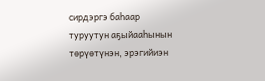сирдэргэ баһаар туруутун аҕыйааһынын төрүөтүнэн, эрэгийиэн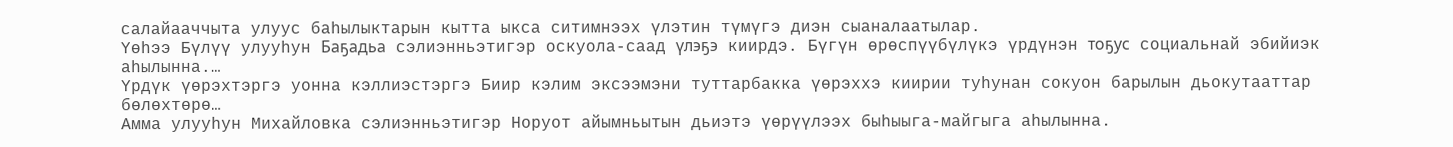салайааччыта улуус баһылыктарын кытта ыкса ситимнээх үлэтин түмүгэ диэн сыаналаатылар.
Үөһээ Бүлүү улууһун Баҕадьа сэлиэнньэтигэр оскуола-саад үлэҕэ киирдэ. Бүгүн өрөспүүбүлүкэ үрдүнэн тоҕус социальнай эбийиэк аһылынна.…
Үрдүк үөрэхтэргэ уонна кэллиэстэргэ Биир кэлим эксээмэни туттарбакка үөрэххэ киирии туһунан сокуон барылын дьокутааттар бөлөхтөрө…
Амма улууһун Михайловка сэлиэнньэтигэр Норуот айымньытын дьиэтэ үөрүүлээх быһыыга-майгыга аһылынна.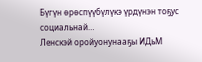Бүгүн өрөспүүбүлүкэ үрдүнэн тоҕус социальнай…
Ленскэй оройуонунааҕы ИДьМ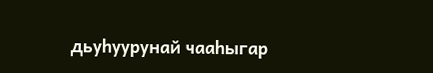дьуһуурунай чааһыгар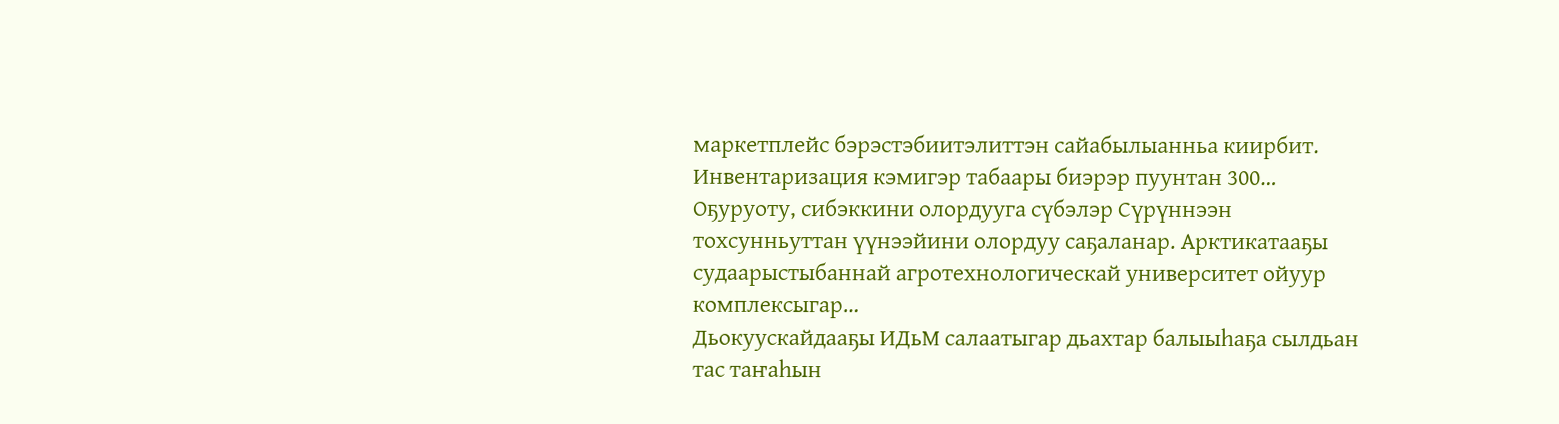маркетплейс бэрэстэбиитэлиттэн сайабылыанньа киирбит. Инвентаризация кэмигэр табаары биэрэр пуунтан 300…
Оҕуруоту, сибэккини олордууга сүбэлэр Сүрүннээн тохсунньуттан үүнээйини олордуу саҕаланар. Арктикатааҕы судаарыстыбаннай агротехнологическай университет ойуур комплексыгар…
Дьокуускайдааҕы ИДьМ салаатыгар дьахтар балыыһаҕа сылдьан тас таҥаһын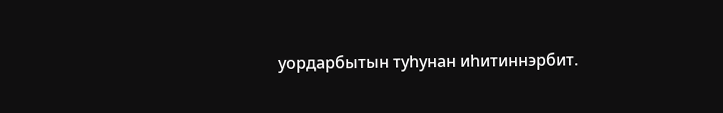уордарбытын туһунан иһитиннэрбит.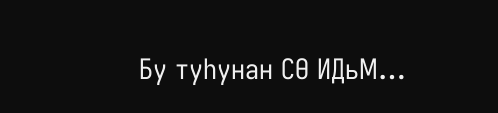Бу туһунан СӨ ИДьМ…